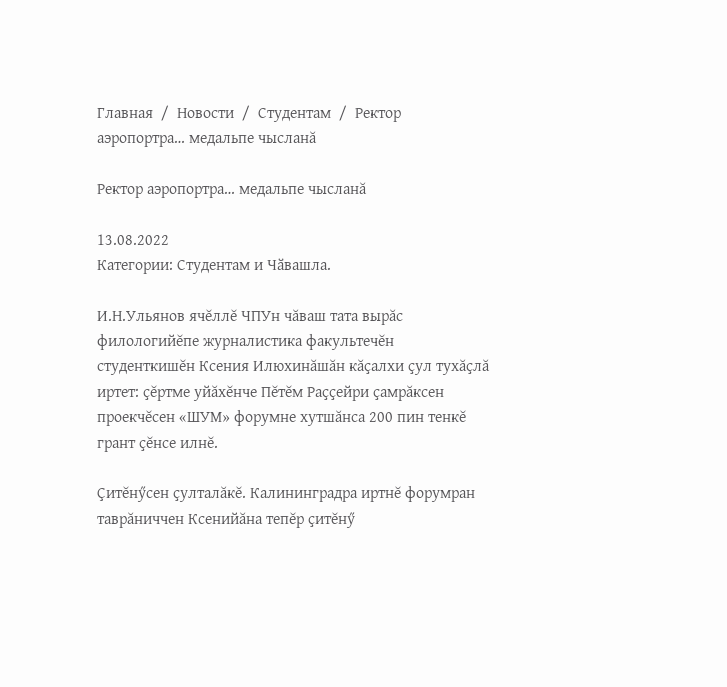Главная  /  Новости  /  Студентам  /  Ректор аэропортра… медальпе чысланă

Ректор аэропортра… медальпе чысланă

13.08.2022
Категории: Студентам и Чӑвашла.

И.Н.Ульянов ячĕллĕ ЧПУн чăваш тата вырăс филологийĕпе журналистика факультечĕн студенткишĕн Ксения Илюхинăшăн кăҫалхи ҫул тухăҫлă иртет: ҫĕртме уйăхĕнче Пĕтĕм Раҫҫейри ҫамрăксен проекчĕсен «ШУМ» форумне хутшăнса 200 пин тенкĕ грант ҫĕнсе илнĕ.

Ҫитĕнӳсен ҫулталăкĕ. Калининградра иртнĕ форумран таврăниччен Ксенийăна тепĕр ҫитĕнӳ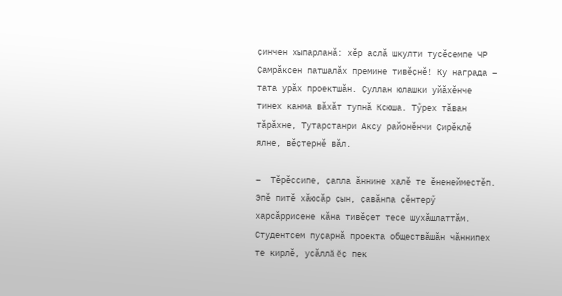ҫинчен хыпарланă: хĕр аслă шкулти тусĕсемпе ЧР Ҫамрăксен патшалăх премине тивĕҫнĕ! Ку награда – тата урăх проектшăн. Ҫуллан юлашки уйăхĕнче тинех канма вăхăт тупнă Ксюша. Тӳрех тăван тăрăхне, Тутарстанри Аксу районĕнчи Ҫирĕклĕ ялне, вĕҫтернĕ вăл.

–  Тĕрĕссипе, ҫапла ăннине халĕ те ĕненейместĕп. Эпĕ питĕ хăюсăр ҫын, ҫавăнпа ҫĕнтерӳ харсăррисене кăна тивĕҫет тесе шухăшлаттăм. Студентсем пуҫарнă проекта обществăшăн чăннипех те кирлĕ, усăллă ĕҫ пек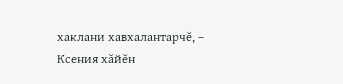хаклани хавхалантарчĕ, – Ксения хăйĕн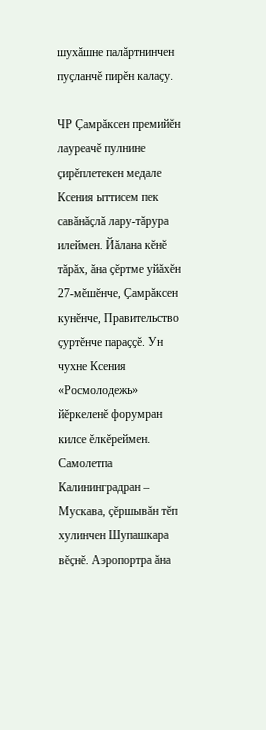шухăшне палăртнинчен пуҫланчĕ пирĕн калаҫу.

ЧР Ҫамрăксен премийĕн лауреачĕ пулнине ҫирĕплетекен медале Ксения ыттисем пек савăнăҫлă лару-тăрура илеймен. Йăлана кĕнĕ тăрăх, ăна ҫĕртме уйăхĕн 27-мĕшĕнче, Ҫамрăксен кунĕнче, Правительство ҫуртĕнче параҫҫĕ. Ун чухне Ксения «Росмолодежь» йĕркеленĕ форумран килсе ĕлкĕреймен. Самолетпа Калининградран – Мускава, ҫĕршывăн тĕп хулинчен Шупашкара вĕҫнĕ. Аэропортра ăна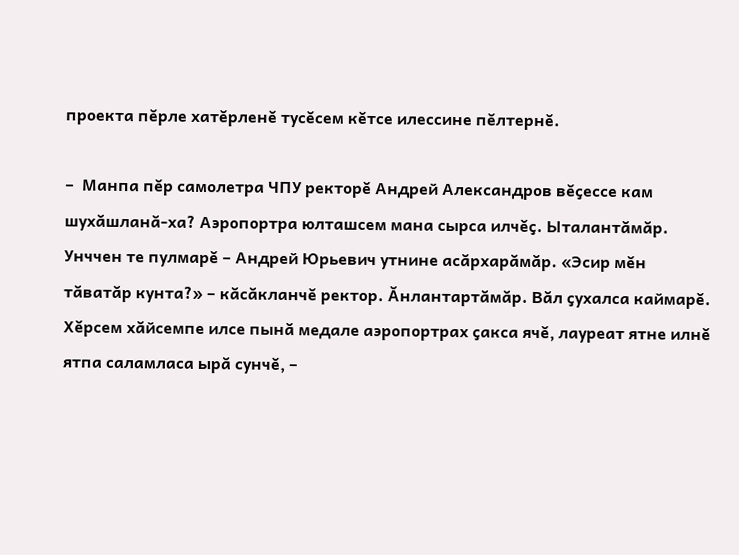проекта пĕрле хатĕрленĕ тусĕсем кĕтсе илессине пĕлтернĕ.

–  Манпа пĕр самолетра ЧПУ ректорĕ Андрей Александров вĕҫессе кам шухăшланă-ха? Аэропортра юлташсем мана сырса илчĕҫ. Ыталантăмăр. Унччен те пулмарĕ – Андрей Юрьевич утнине асăрхарăмăр. «Эсир мĕн тăватăр кунта?» – кăсăкланчĕ ректор. Ăнлантартăмăр. Вăл ҫухалса каймарĕ. Хĕрсем хăйсемпе илсе пынă медале аэропортрах ҫакса ячĕ, лауреат ятне илнĕ ятпа саламласа ырă сунчĕ, –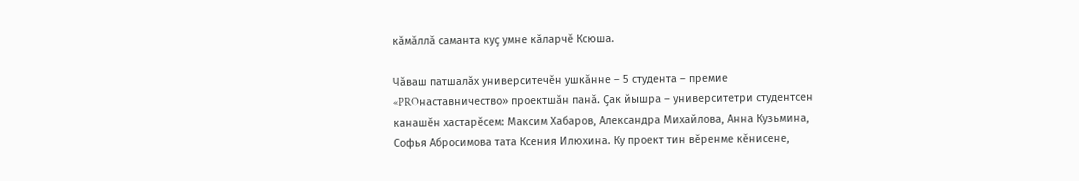кăмăллă саманта куҫ умне кăларчĕ Ксюша.

Чăваш патшалăх университечĕн ушкăнне – 5 студента – премие «PROнаставничество» проектшăн панă. Ҫак йышра – университетри студентсен канашĕн хастарĕсем: Максим Хабаров, Александра Михайлова, Анна Кузьмина, Софья Абросимова тата Ксения Илюхина. Ку проект тин вĕренме кĕнисене,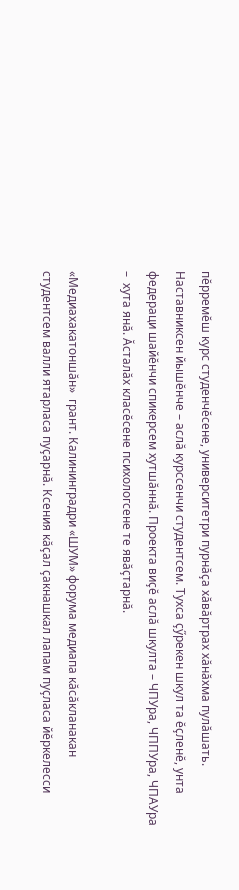пĕрремĕш курс студенчĕсене, университетри пурнăҫа хăвăртрах хăнăхма пулăшать. Наставниксен йышĕнче – аслă курссенчи студентсем. Тухса ҫӳрекен шкул та ĕҫленĕ, унта федераци шайĕнчи спикерсем хутшăннă. Проекта виҫĕ аслă шкулта – ЧПУра, ЧППУра, ЧПАУра –  хута янă. Ăсталăх класĕсене психологсене те явăҫтарнă.

«Медиахакатоншăн»  грант. Калининградри «ШУМ» форума медиапа кăсăкланакан студентсем валли ятарласа пуҫарнă. Ксения кăҫал ҫакнашкал лапам пуҫласа йĕркелесси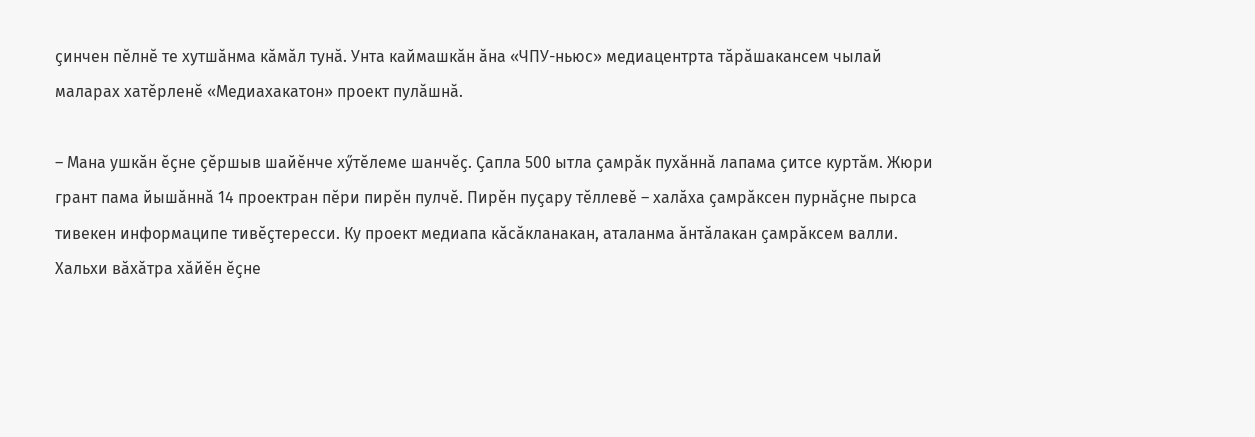ҫинчен пĕлнĕ те хутшăнма кăмăл тунă. Унта каймашкăн ăна «ЧПУ-ньюс» медиацентрта тăрăшакансем чылай маларах хатĕрленĕ «Медиахакатон» проект пулăшнă.

– Мана ушкăн ĕҫне ҫĕршыв шайĕнче хӳтĕлеме шанчĕҫ. Ҫапла 500 ытла ҫамрăк пухăннă лапама ҫитсе куртăм. Жюри грант пама йышăннă 14 проектран пĕри пирĕн пулчĕ. Пирĕн пуҫару тĕллевĕ – халăха ҫамрăксен пурнăҫне пырса тивекен информаципе тивĕҫтересси. Ку проект медиапа кăсăкланакан, аталанма ăнтăлакан ҫамрăксем валли. Хальхи вăхăтра хăйĕн ĕҫне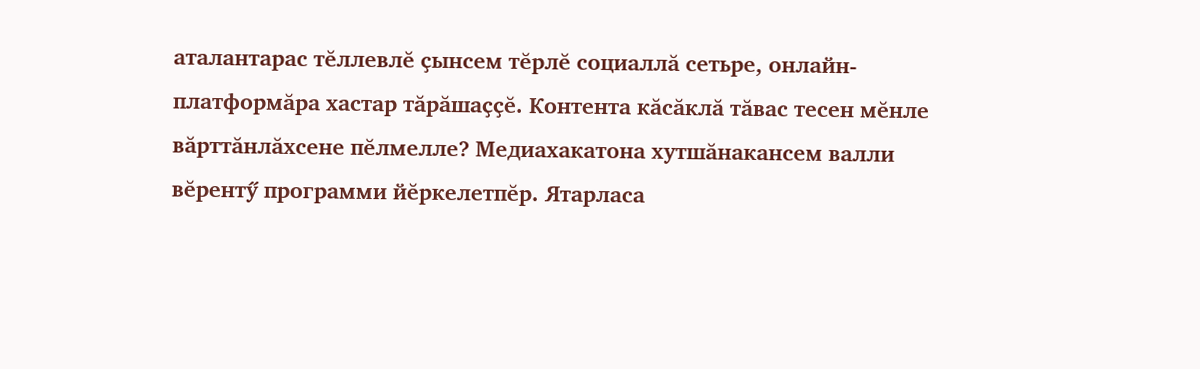аталантарас тĕллевлĕ ҫынсем тĕрлĕ социаллă сетьре, онлайн-платформăра хастар тăрăшаҫҫĕ. Контента кăсăклă тăвас тесен мĕнле вăрттăнлăхсене пĕлмелле? Медиахакатона хутшăнакансем валли вĕрентӳ программи йĕркелетпĕр. Ятарласа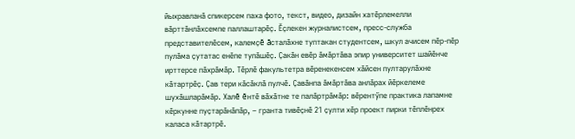йыхравланă спикерсем паха фото, текст, видео, дизайн хатĕрлемелли вăрттăнлăхсемпе паллаштарĕҫ. Ĕҫлекен журналистсем, пресс-служба представителĕсем, калемҫĕ ăсталăхне туптакан студентсем, шкул ачисем пĕр-пĕр пулăма ҫутатас енĕпе тупăшĕҫ. Ҫакăн евĕр ăмăртăва эпир университет шайĕнче ирттерсе пăхрăмăр. Тĕрлĕ факультетра вĕренекенсем хăйсен пултарулăхне кăтартрĕҫ. Ҫав тери кăсăклă пулчĕ. Ҫавăнпа ăмăртăва анлăрах йĕркелеме шухăшларăмăр. Халĕ ĕнтĕ вăхăтне те палăртрăмăр: вĕрентӳпе практика лапамне кĕркунне пуҫтарăнăпăр, – гранта тивĕҫнĕ 21 ҫулти хĕр проект пирки тĕплĕнрех каласа кăтартрĕ.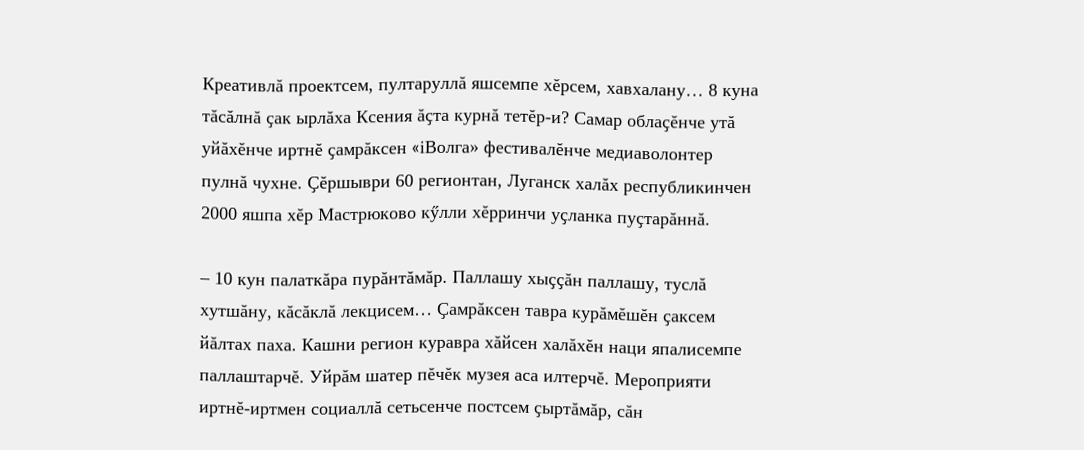Креативлă проектсем, пултаруллă яшсемпе хĕрсем, хавхалану… 8 куна тăсăлнă ҫак ырлăха Ксения ăҫта курнă тетĕр-и? Самар облаҫĕнче утă уйăхĕнче иртнĕ ҫамрăксен «iВолга» фестивалĕнче медиаволонтер пулнă чухне. Ҫĕршыври 60 регионтан, Луганск халăх республикинчен 2000 яшпа хĕр Мастрюково кӳлли хĕрринчи уҫланка пуҫтарăннă.

– 10 кун палаткăра пурăнтăмăр. Паллашу хыҫҫăн паллашу, туслă хутшăну, кăсăклă лекцисем… Ҫамрăксен тавра курăмĕшĕн ҫаксем йăлтах паха. Кашни регион куравра хăйсен халăхĕн наци япалисемпе паллаштарчĕ. Уйрăм шатер пĕчĕк музея аса илтерчĕ. Мероприяти иртнĕ-иртмен социаллă сетьсенче постсем ҫыртăмăр, сăн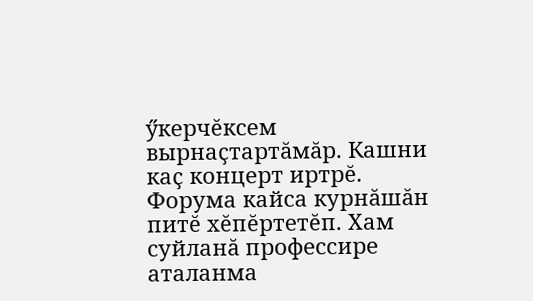ӳкерчĕксем вырнаҫтартăмăр. Кашни каҫ концерт иртрĕ. Форума кайса курнăшăн питĕ хĕпĕртетĕп. Хам суйланă профессире аталанма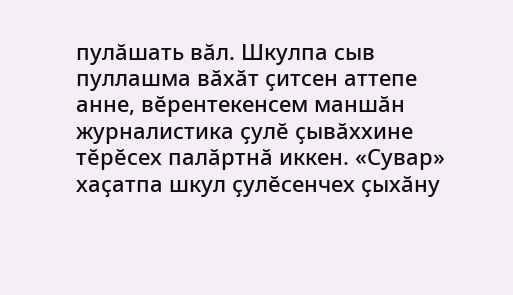пулăшать вăл. Шкулпа сыв пуллашма вăхăт ҫитсен аттепе анне, вĕрентекенсем маншăн журналистика ҫулĕ ҫывăххине тĕрĕсех палăртнă иккен. «Сувар» хаҫатпа шкул ҫулĕсенчех ҫыхăну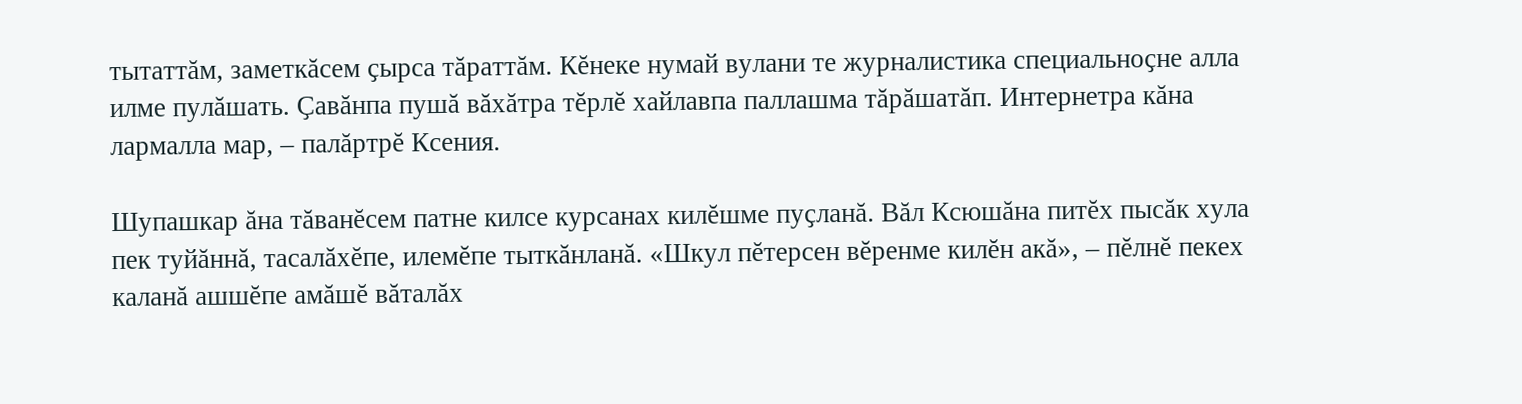тытаттăм, заметкăсем ҫырса тăраттăм. Кĕнеке нумай вулани те журналистика специальноҫне алла илме пулăшать. Ҫавăнпа пушă вăхăтра тĕрлĕ хайлавпа паллашма тăрăшатăп. Интернетра кăна лармалла мар, – палăртрĕ Ксения.

Шупашкар ăна тăванĕсем патне килсе курсанах килĕшме пуҫланă. Вăл Ксюшăна питĕх пысăк хула пек туйăннă, тасалăхĕпе, илемĕпе тыткăнланă. «Шкул пĕтерсен вĕренме килĕн акă», – пĕлнĕ пекех каланă ашшĕпе амăшĕ вăталăх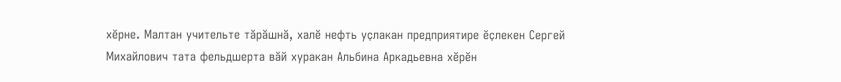хĕрне. Малтан учительте тăрăшнă, халĕ нефть уҫлакан предприятире ĕҫлекен Сергей Михайлович тата фельдшерта вăй хуракан Альбина Аркадьевна хĕрĕн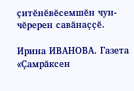ҫитĕнĕвĕсемшĕн чун-чĕререн савăнаҫҫĕ.

Ирина ИВАНОВА. Газета «Ҫамрăксен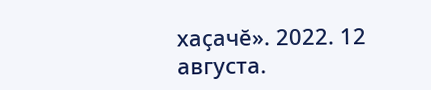хаҫачĕ». 2022. 12 августа.